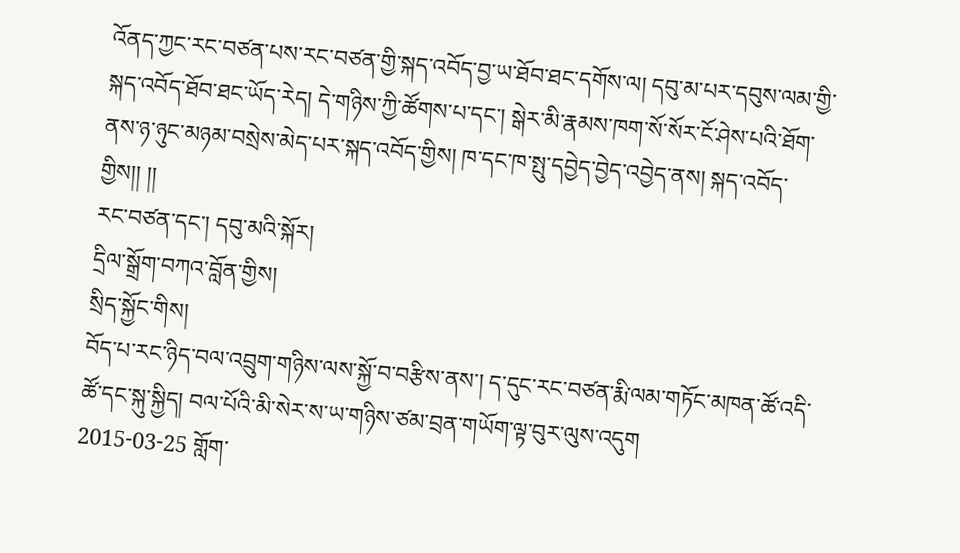འོནད་ཀྱང་རང་བཙན་པས་རང་བཙན་གྱི་སྐད་འབོད་བྱ་ཡ་ཐོབ་ཐང་དགོས་ལ། དབུ་མ་པར་དབུས་ལམ་གྱི་སྐད་འབོད་ཐོབ་ཐང་ཡོད་རེད། དེ་གཉིས་ཀྱི་ཚོགས་པ་དང་། སྒེར་མི་རྣམས་ཁག་སོ་སོར་ངོ་ཤེས་པའི་ཐོག་ནས་ཉ་ཉུང་མཉམ་བསྲེས་མེད་པར་སྐད་འབོད་གྱིས། ཁ་དང་ཁ་སྤུ་དབྱེད་བྱེད་འབྱེད་ནས། སྐད་འབོད་གྱིས།། །།
རང་བཙན་དང་། དབུ་མའི་སྐོར།
དྲིལ་སྒྲོག་བཀའ་བློན་གྱིས།
སྲིད་སྐྱོང་གིས།
བོད་པ་རང་ཉིད་བལ་འབྲུག་གཉིས་ལས་སྐྱོ་བ་བརྩིས་ནས་། ད་དུང་རང་བཙན་རྨི་ལམ་གཏོང་མཁན་ཚོ་འདི་ཚོ་དང་སྐུ་སྐྱིད། བལ་པོའི་མི་སེར་ས་ཡ་གཉིས་ཙམ་བྲན་གཡོག་ལྟ་བུར་ལུས་འདུག
2015-03-25 གློག་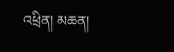འཕྲིན། མཆན།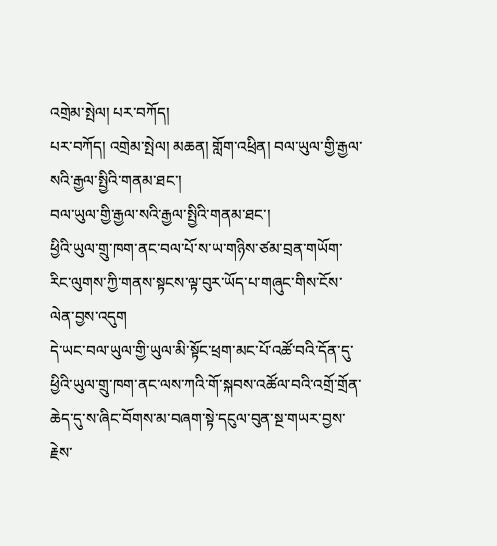འགྲེམ་སྤེལ། པར་བཀོད།
པར་བཀོད། འགྲེམ་སྤེལ། མཆན། གློག་འཕྲིན། བལ་ཡུལ་གྱི་རྒྱལ་སའི་རྒྱལ་སྤྱིའི་གནམ་ཐང་།
བལ་ཡུལ་གྱི་རྒྱལ་སའི་རྒྱལ་སྤྱིའི་གནམ་ཐང་།
ཕྱིའི་ཡུལ་གྲུ་ཁག་ནང་བལ་པོ་ས་ཡ་གཉིས་ཙམ་བྲན་གཡོག་རིང་ལུགས་ཀྱི་གནས་སྟངས་ལྟ་བུར་ཡོད་པ་གཞུང་གིས་ངོས་ལེན་བྱས་འདུག
དེ་ཡང་བལ་ཡུལ་གྱི་ཡུལ་མི་སྟོང་ཕྲག་མང་པོ་འཚོ་བའི་དོན་དུ་ཕྱིའི་ཡུལ་གྲུ་ཁག་ནང་ལས་ཀའི་གོ་སྐབས་འཚོལ་བའི་འགྲོ་གྲོན་ཆེད་དུ་ས་ཞིང་བོགས་མ་བཞག་སྟེ་དངུལ་བུན་སྔ་གཡར་བྱས་རྗེས་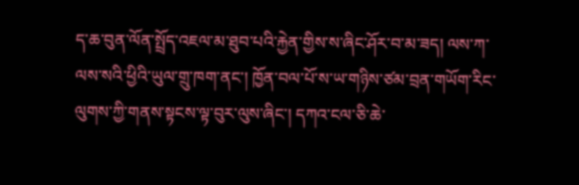ད་ཆ་བུན་ལོན་སྤྲོད་འཇལ་མ་ཐུབ་པའི་རྐྱེན་གྱིས་ས་ཞིང་ཤོར་བ་མ་ཟད། ལས་ཀ་ལས་སའི་ཕྱིའི་ཡུལ་གྲུ་ཁག་ནང་། ཁྱོན་བལ་པོ་ས་ཡ་གཉིས་ཙམ་བྲན་གཡོག་རིང་ལུགས་ཀྱི་གནས་སྟངས་ལྟ་བུར་ལུས་ཞིང་། དཀའ་ངལ་ཅི་ཆེ་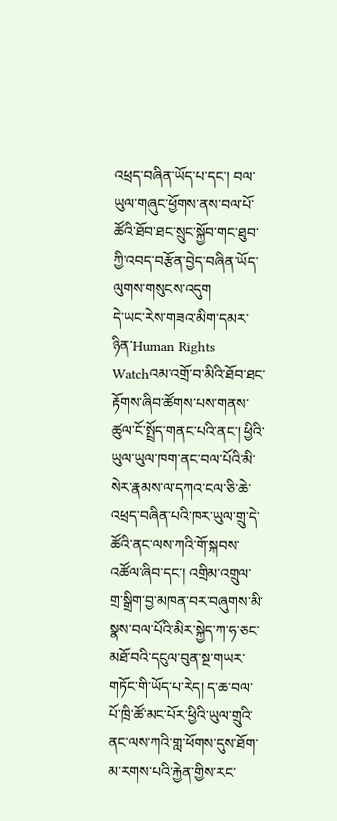འཕྲད་བཞིན་ཡོད་པ་དང་། བལ་ཡུལ་གཞུང་ཕྱོགས་ནས་བལ་པོ་ཚོའི་ཐོབ་ཐང་སྲུང་སྐྱོབ་གང་ཐུབ་ཀྱི་འབད་བརྩོན་བྱེད་བཞིན་ཡོད་ལུགས་གསུངས་འདུག
དེ་ཡང་རེས་གཟའ་མིག་དམར་ཉིན་Human Rights Watchའམ་འགྲོ་བ་མིའི་ཐོབ་ཐང་རྟོགས་ཞིབ་ཚོགས་པས་གནས་ཚུལ་ངོ་སྤྲོད་གནང་པའི་ནང་། ཕྱིའི་ཡུལ་ཡུལ་ཁག་ནང་བལ་པོའི་མི་སེར་རྣམས་ལ་དཀའ་ངལ་ཅི་ཆེ་འཕྲད་བཞིན་པའི་ཁར་ཡུལ་གྲུ་དེ་ཚོའི་ནང་ལས་ཀའི་གོ་སྐབས་འཚོལ་ཞིབ་དང་། འགྲིམ་འགྲུལ་གྲ་སྒྲིག་བྱ་མཁན་བར་བཞུགས་མི་སྣས་བལ་པོའི་མིར་སྐྱེད་ཀ་ཧ་ཅང་མཐོ་བའི་དངུལ་བུན་སྔ་གཡར་གཏོང་གི་ཡོད་པ་རེད། ད་ཆ་བལ་པོ་ཁྲི་ཚོ་མང་པོར་ཕྱིའི་ཡུལ་གྲུའི་ནང་ལས་ཀའི་གླ་ཕོགས་དུས་ཐོག་མ་རགས་པའི་རྐྱེན་གྱིས་རང་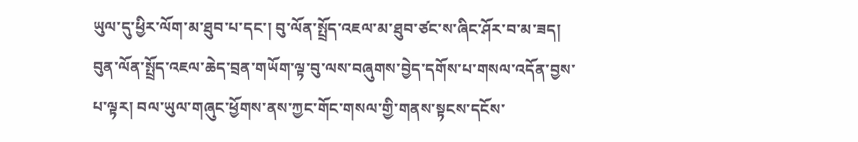ཡུལ་དུ་ཕྱིར་ལོག་མ་ཐུབ་པ་དང་། བུ་ལོན་སྤྲོད་འཇལ་མ་ཐུབ་ཙང་ས་ཞིང་ཤོར་བ་མ་ཟད། བུན་ལོན་སྤྲོད་འཇལ་ཆེད་བྲན་གཡོག་ལྟ་བུ་ལས་བཞུགས་བྱེད་དགོས་པ་གསལ་འདོན་བྱས་པ་ལྟར། བལ་ཡུལ་གཞུང་ཕྱོགས་ནས་ཀྱང་གོང་གསལ་གྱི་གནས་སྟངས་དངོས་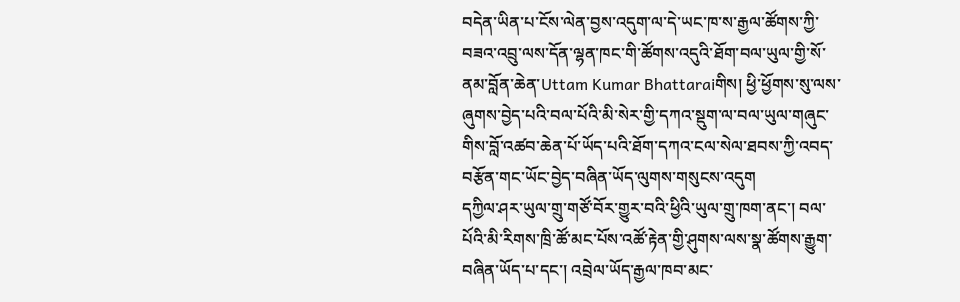བདེན་ཡིན་པ་ངོས་ལེན་བྱས་འདུག་ལ་དེ་ཡང་ཁ་ས་རྒྱལ་ཚོགས་ཀྱི་བཟའ་འབྲུ་ལས་དོན་ལྷན་ཁང་གི་ཚོགས་འདུའི་ཐོག་བལ་ཡུལ་གྱི་སོ་ནམ་བློན་ཆེན་Uttam Kumar Bhattaraiགིས། ཕྱི་ཕྱོགས་སུ་ལས་ཞུགས་བྱེད་པའི་བལ་པོའི་མི་སེར་གྱི་དཀའ་སྡུག་ལ་བལ་ཡུལ་གཞུང་གིས་བློ་འཚབ་ཆེན་པོ་ཡོད་པའི་ཐོག་དཀའ་ངལ་སེལ་ཐབས་ཀྱི་འབད་བརྩོན་གང་ཡོང་བྱེད་བཞིན་ཡོད་ལུགས་གསུངས་འདུག
དཀྱིལ་ཤར་ཡུལ་གྲུ་གཙོ་བོར་གྱུར་བའི་ཕྱིའི་ཡུལ་གྲུ་ཁག་ནང་། བལ་པོའི་མི་རིགས་ཁྲི་ཚོ་མང་པོས་འཚོ་རྟེན་གྱི་ཤུགས་ལས་སྣ་ཚོགས་རྒྱུག་བཞིན་ཡོད་པ་དང་། འབྲེལ་ཡོད་རྒྱལ་ཁབ་མང་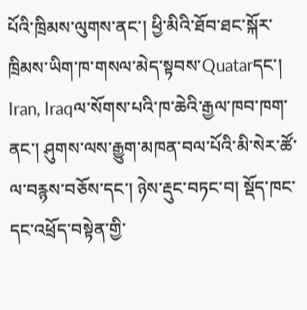པོའི་ཁྲིམས་ལུགས་ནང་། ཕྱི་མིའི་ཐོབ་ཐང་སྐོར་ཁྲིམས་ཡིག་ཁ་གསལ་མེད་སྟབས་Quatarདང་། Iran, Iraqལ་སོགས་པའི་ཁ་ཆེའི་རྒྱལ་ཁབ་ཁག་ནང་། ཤུགས་ལས་རྒྱུག་མཁན་བལ་པོའི་མི་སེར་ཚོ་ལ་བརྙས་བཅོས་དང་། ཉེས་རྡུང་བཏང་བ། སྡོད་ཁང་དང་འཕྲོད་བསྟེན་གྱི་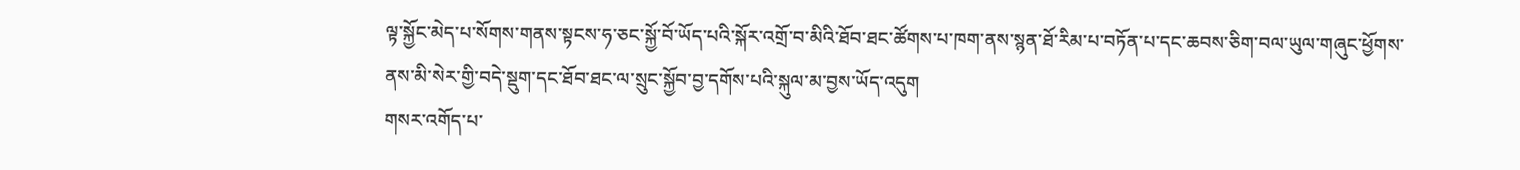ལྟ་སྐྱོང་མེད་པ་སོགས་གནས་སྟངས་ཧ་ཅང་སྐྱོ་བོ་ཡོད་པའི་སྐོར་འགྲོ་བ་མིའི་ཐོབ་ཐང་ཚོགས་པ་ཁག་ནས་སྙན་ཐོ་རིམ་པ་བཏོན་པ་དང་ཆབས་ཅིག་བལ་ཡུལ་གཞུང་ཕྱོགས་ནས་མི་སེར་གྱི་བདེ་སྡུག་དང་ཐོབ་ཐང་ལ་སྲུང་སྐྱོབ་བྱ་དགོས་པའི་སྐུལ་མ་བྱས་ཡོད་འདུག
གསར་འགོད་པ་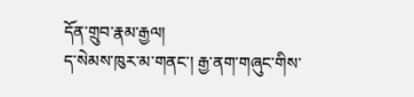དོན་གྲུབ་རྣམ་རྒྱལ།
ད་སེམས་ཁུར་མ་གནང་། རྒྱ་ནག་གཞུང་གིས་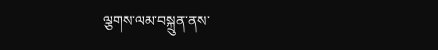ལྕགས་ལམ་བསྐྲུན་ནས་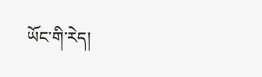ཡོང་གི་རེད།